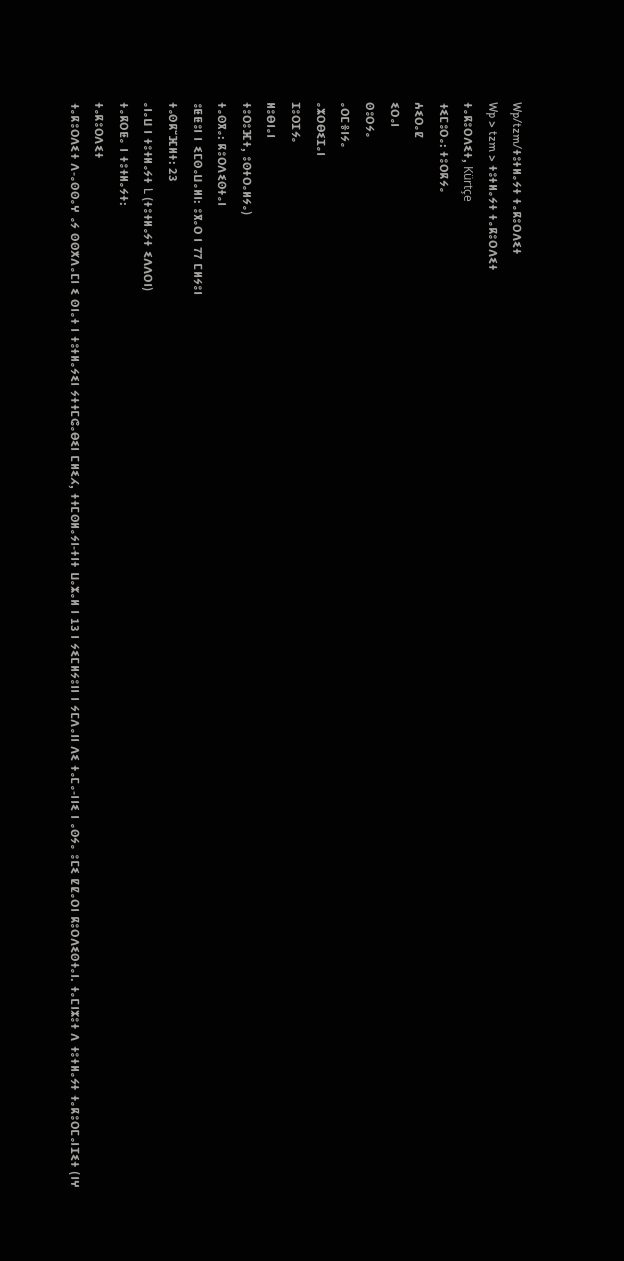Wp/tzm/ⵜⵓⵜⵍⴰⵢⵜ ⵜⴰⴽⵓⵔⴷⵉⵜ
Wp > tzm > ⵜⵓⵜⵍⴰⵢⵜ ⵜⴰⴽⵓⵔⴷⵉⵜ
ⵜⴰⴽⵓⵔⴷⵉⵜ, Kürtçe
ⵜⵉⵎⵓⵔⴰ: ⵜⵓⵔⴽⵢⴰ
ⵄⵉⵔⴰⵇ
ⵉⵔⴰⵏ
ⵙⵓⵔⵢⴰ
ⴰⵔⵎⴻⵏⵢⴰ
ⴰⵣⵔⴱⵉⵊⴰⵏ
ⵊⵓⵔⵊⵢⴰ
ⵍⵓⴱⵏⴰⵏ
ⵜⵓⵔⵓⴼⵜ, ⵓⵙⵜⵔⴰⵍⵢⴰ)
ⵜⴰⵙⴳⴰ: ⴽⵓⵔⴷⵉⵙⵜⴰⵏ
ⵓⵟⵟⵓⵏ ⵏ ⵉⵎⵙⴰⵡⴰⵍⵏ: ⵓⴳⴰⵔ ⵏ 77 ⵎⵍⵢⵓⵏ
ⵜⴰⵙⴽⵯⴼⵍⵜ: 23
ⴰⵏⴰⵡ ⵏ ⵜⵓⵜⵍⴰⵢⵜ L (ⵜⵓⵜⵍⴰⵢⵜ ⵉⴷⴷⵔⵏ)
ⵜⴰⴽⵔⵟⴰ ⵏ ⵜⵓⵜⵍⴰⵢⵜ:
ⵜⴰⴽⵓⵔⴷⵉⵜ
ⵜⴰⴽⵓⵔⴷⵉⵜ ⴷ-ⴰⵙⵙⴰⵖ ⴰⵢ ⵙⵙⵅⴷⴰⵎⵏ ⵉ ⵙⵏⴰⵜ ⵏ ⵜⵓⵜⵍⴰⵢⵉⵏ ⵢⵜⵜⵎⵛⴰⴱⵉⵏ ⵎⵍⵉⵃ, ⵜⵜⵎⵙⵍⴰⵢⵏ-ⵜⵏⵜ ⵡⴰⵣⴰⵍ ⵏ 13 ⵏ ⵢⵉⵎⵍⵢⵓⵏⵏ ⵏ ⵢⵎⴷⴰⵏⵏ ⴷⵉ ⵜⴰⵎⴰ-ⵏⵏⵉ ⵏ ⴰⵙⵢⴰ ⵓⵎⵉ ⵇⵇⴰⵔⵏ ⴽⵓⵔⴷⵉⵙⵜⴰⵏ. ⵜⴰⵎⵏⵣⵓⵜ ⴷ ⵜⵓⵜⵍⴰⵢⵜ ⵜⴰⴽⵓⵔⵎⴰⵏⵊⵉⵜ (ⵏⵖ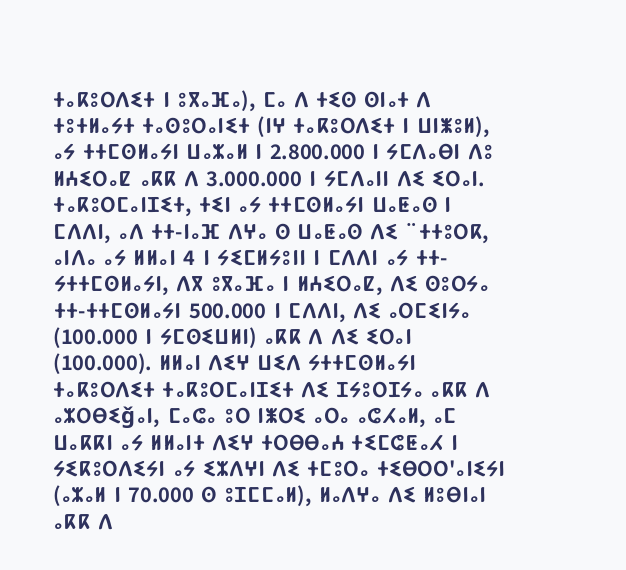ⵜⴰⴽⵓⵔⴷⵉⵜ ⵏ ⵓⴳⴰⴼⴰ), ⵎⴰ ⴷ ⵜⵉⵙ ⵙⵏⴰⵜ ⴷ ⵜⵓⵜⵍⴰⵢⵜ ⵜⴰⵙⵓⵔⴰⵏⵉⵜ (ⵏⵖ ⵜⴰⴽⵓⵔⴷⵉⵜ ⵏ ⵡⵏⵥⵓⵍ), ⴰⵢ ⵜⵜⵎⵙⵍⴰⵢⵏ ⵡⴰⵣⴰⵍ ⵏ 2.800.000 ⵏ ⵢⵎⴷⴰⴱⵏ ⴷⵓ ⵍⵄⵉⵔⴰⵇ ⴰⴽⴽ ⴷ 3.000.000 ⵏ ⵢⵎⴷⴰⵏⵏ ⴷⵉ ⵉⵔⴰⵏ. ⵜⴰⴽⵓⵔⵎⴰⵏⵊⵉⵜ, ⵜⵉⵏ ⴰⵢ ⵜⵜⵎⵙⵍⴰⵢⵏ ⵡⴰⵟⴰⵙ ⵏ ⵎⴷⴷⵏ, ⴰⴷ ⵜⵜ-ⵏⴰⴼ ⴷⵖⴰ ⵙ ⵡⴰⵟⴰⵙ ⴷⵉ ¨ⵜⵜⵓⵔⴽ, ⴰⵏⴷⴰ ⴰⵢ ⵍⵍⴰⵏ 4 ⵏ ⵢⵉⵎⵍⵢⵓⵏⵏ ⵏ ⵎⴷⴷⵏ ⴰⵢ ⵜⵜ-ⵢⵜⵜⵎⵙⵍⴰⵢⵏ, ⴷⴳ ⵓⴳⴰⴼⴰ ⵏ ⵍⵄⵉⵔⴰⵇ, ⴷⵉ ⵙⵓⵔⵢⴰ ⵜⵜ-ⵜⵜⵎⵙⵍⴰⵢⵏ 500.000 ⵏ ⵎⴷⴷⵏ, ⴷⵉ ⴰⵔⵎⵉⵏⵢⴰ (100.000 ⵏ ⵢⵎⵙⵉⵡⵍⵏ) ⴰⴽⴽ ⴷ ⴷⵉ ⵉⵔⴰⵏ (100.000). ⵍⵍⴰⵏ ⴷⵉⵖ ⵡⵉⴷ ⵢⵜⵜⵎⵙⵍⴰⵢⵏ ⵜⴰⴽⵓⵔⴷⵉⵜ ⵜⴰⴽⵓⵔⵎⴰⵏⵊⵉⵜ ⴷⵉ ⵊⵢⵓⵔⵊⵢⴰ ⴰⴽⴽ ⴷ ⴰⵣⵔⴱⵉǧⴰⵏ, ⵎⴰⵛⴰ ⵓⵔ ⵏⵥⵔⵉ ⴰⵔⴰ ⴰⵛⵃⴰⵍ, ⴰⵎ ⵡⴰⴽⴽⵏ ⴰⵢ ⵍⵍⴰⵏⵜ ⴷⵉⵖ ⵜⵔⴱⴱⴰⵄ ⵜⵉⵎⵛⵟⴰⵃ ⵏ ⵢⵉⴽⵓⵔⴷⵉⵢⵏ ⴰⵢ ⵉⵣⴷⵖⵏ ⴷⵉ ⵜⵎⵓⵔⴰ ⵜⵉⴱⵔⵔ'ⴰⵏⵉⵢⵏ (ⴰⵣⴰⵍ ⵏ 70.000 ⵙ ⵓⵊⵎⵎⴰⵍ), ⵍⴰⴷⵖⴰ ⴷⵉ ⵍⵓⴱⵏⴰⵏ ⴰⴽⴽ ⴷ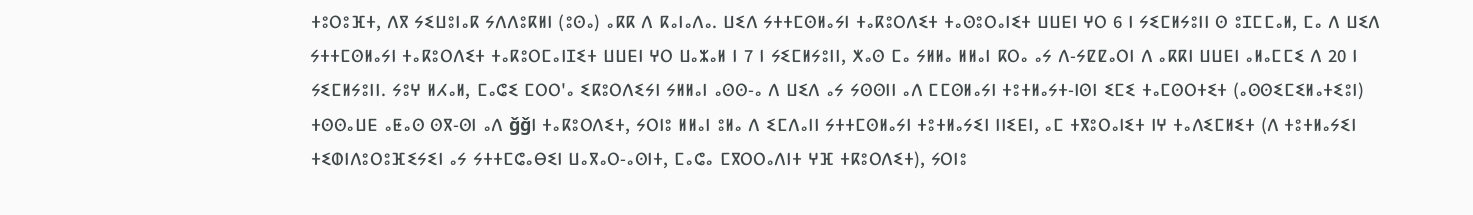ⵜⵓⵔⵓⴼⵜ, ⴷⴳ ⵢⵉⵡⵓⵏⴰⴽ ⵢⴷⴷⵓⴽⵍⵏ (ⵓⵙⴰ) ⴰⴽⴽ ⴷ ⴽⴰⵏⴰⴷⴰ. ⵡⵉⴷ ⵢⵜⵜⵎⵙⵍⴰⵢⵏ ⵜⴰⴽⵓⵔⴷⵉⵜ ⵜⴰⵙⵓⵔⴰⵏⵉⵜ ⵡⵡⴹⵏ ⵖⵔ 6 ⵏ ⵢⵉⵎⵍⵢⵓⵏⵏ ⵙ ⵓⵊⵎⵎⴰⵍ, ⵎⴰ ⴷ ⵡⵉⴷ ⵢⵜⵜⵎⵙⵍⴰⵢⵏ ⵜⴰⴽⵓⵔⴷⵉⵜ ⵜⴰⴽⵓⵔⵎⴰⵏⵊⵉⵜ ⵡⵡⴹⵏ ⵖⵔ ⵡⴰⵣⴰⵍ ⵏ 7 ⵏ ⵢⵉⵎⵍⵢⵓⵏⵏ, ⵅⴰⵙ ⵎⴰ ⵢⵍⵍⴰ ⵍⵍⴰⵏ ⴽⵔⴰ ⴰⵢ ⴷ-ⵢⵇⵇⴰⵔⵏ ⴷ ⴰⴽⴽⵏ ⵡⵡⴹⵏ ⴰⵍⴰⵎⵎⵉ ⴷ 20 ⵏ ⵢⵉⵎⵍⵢⵓⵏⵏ. ⵢⵓⵖ ⵍⵃⴰⵍ, ⵎⴰⵛⵉ ⵎⵔⵔ'ⴰ ⵉⴽⵓⵔⴷⵉⵢⵏ ⵢⵍⵍⴰⵏ ⴰⵙⵙ-ⴰ ⴷ ⵡⵉⴷ ⴰⵢ ⵢⵙⵙⵏⵏ ⴰⴷ ⵎⵎⵙⵍⴰⵢⵏ ⵜⵓⵜⵍⴰⵢⵜ-ⵏⵙⵏ ⵉⵎⵉ ⵜⴰⵎⵙⵔⵜⵉⵜ (ⴰⵙⵙⵉⵎⵉⵍⴰⵜⵉⵓⵏ) ⵜⵙⵙⴰⵡⴹ ⴰⵟⴰⵙ ⵙⴳ-ⵙⵏ ⴰⴷ ǧǧⵏ ⵜⴰⴽⵓⵔⴷⵉⵜ, ⵢⵔⵏⵓ ⵍⵍⴰⵏ ⵓⵍⴰ ⴷ ⵉⵎⴷⴰⵏⵏ ⵢⵜⵜⵎⵙⵍⴰⵢⵏ ⵜⵓⵜⵍⴰⵢⵉⵏ ⵏⵏⵉⴹⵏ, ⴰⵎ ⵜⴳⵓⵔⴰⵏⵉⵜ ⵏⵖ ⵜⴰⴷⵉⵎⵍⵉⵜ (ⴷ ⵜⵓⵜⵍⴰⵢⵉⵏ ⵜⵉⵀⵏⴷⵓⵔⵓⴼⵉⵢⵉⵏ ⴰⵢ ⵢⵜⵜⵎⵛⴰⴱⵉⵏ ⵡⴰⴳⴰⵔ-ⴰⵙⵏⵜ, ⵎⴰⵛⴰ ⵎⴳⵔⵔⴰⴷⵏⵜ ⵖⴼ ⵜⴽⵓⵔⴷⵉⵜ), ⵢⵔⵏⵓ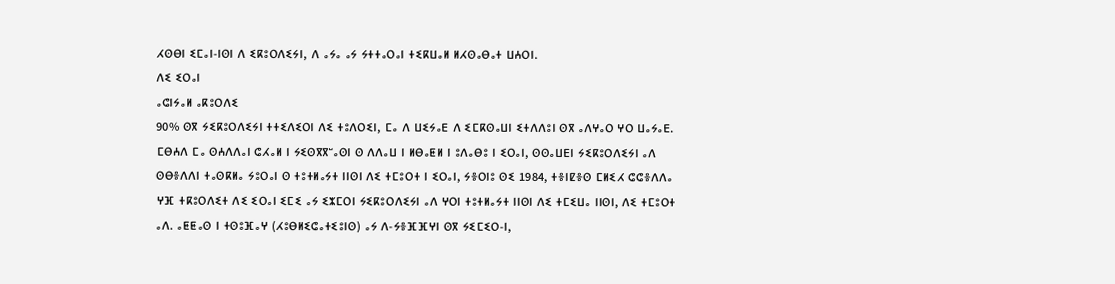ⵃⵙⴱⵏ ⵉⵎⴰⵏ-ⵏⵙⵏ ⴷ ⵉⴽⵓⵔⴷⵉⵢⵏ, ⴷ ⴰⵢⴰ ⴰⵢ ⵢⵜⵜⴰⵔⴰⵏ ⵜⵉⴽⵡⴰⵍ ⵍⵃⵙⴰⴱⴰⵜ ⵡⵄⵔⵏ.
ⴷⵉ ⵉⵔⴰⵏ
ⴰⵛⵏⵢⴰⵍ ⴰⴽⵓⵔⴷⵉ
90% ⵙⴳ ⵢⵉⴽⵓⵔⴷⵉⵢⵏ ⵜⵜⵉⴷⵉⵔⵏ ⴷⵉ ⵜⵓⴷⵔⵉⵏ, ⵎⴰ ⴷ ⵡⵉⵢⴰⴹ ⴷ ⵉⵎⴽⵙⴰⵡⵏ ⵉⵜⴷⴷⵓⵏ ⵙⴳ ⴰⴷⵖⴰⵔ ⵖⵔ ⵡⴰⵢⴰⴹ. ⵎⴱⵄⴷ ⵎⴰ ⵙⵄⴷⴷⴰⵏ ⵛⵃⴰⵍ ⵏ ⵢⵉⵙⴳⴳⵯⴰⵙⵏ ⵙ ⴷⴷⴰⵡ ⵏ ⵍⴱⴰⵟⵍ ⵏ ⵓⴷⴰⴱⵓ ⵏ ⵉⵔⴰⵏ, ⵙⵙⴰⵡⴹⵏ ⵢⵉⴽⵓⵔⴷⵉⵢⵏ ⴰⴷ ⵙⴱⴻⴷⴷⵏ ⵜⴰⵙⴽⵍⴰ ⵢⵓⵔⴰⵏ ⵙ ⵜⵓⵜⵍⴰⵢⵜ ⵏⵏⵙⵏ ⴷⵉ ⵜⵎⵓⵔⵜ ⵏ ⵉⵔⴰⵏ, ⵢⴻⵔⵏⵓ ⵙⵉ 1984, ⵜⴻⵏⵇⴻⵙ ⵎⵍⵉⵃ ⵛⵛⴻⴷⴷⴰ ⵖⴼ ⵜⴽⵓⵔⴷⵉⵜ ⴷⵉ ⵉⵔⴰⵏ ⵉⵎⵉ ⴰⵢ ⵉⵣⵎⵔⵏ ⵢⵉⴽⵓⵔⴷⵉⵢⵏ ⴰⴷ ⵖⵔⵏ ⵜⵓⵜⵍⴰⵢⵜ ⵏⵏⵙⵏ ⴷⵉ ⵜⵎⵉⵡⴰ ⵏⵏⵙⵏ, ⴷⵉ ⵜⵎⵓⵔⵜ ⴰⴷ. ⴰⵟⵟⴰⵙ ⵏ ⵜⵙⵓⴼⴰⵖ (ⵃⵓⴱⵍⵉⵛⴰⵜⵉⵓⵏⵙ) ⴰⵢ ⴷ-ⵢⴻⴼⴼⵖⵏ ⵙⴳ ⵢⵉⵎⵉⵔ-ⵏ,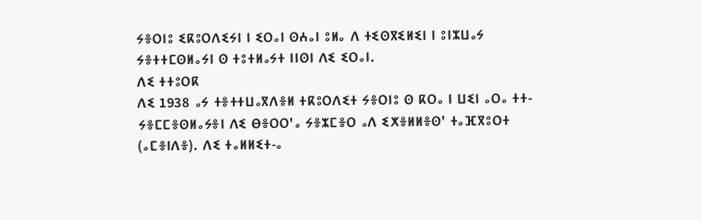ⵢⴻⵔⵏⵓ ⵉⴽⵓⵔⴷⵉⵢⵏ ⵏ ⵉⵔⴰⵏ ⵙⵄⴰⵏ ⵓⵍⴰ ⴷ ⵜⵉⵙⴳⵉⵍⵉⵏ ⵏ ⵓⵏⵣⵡⴰⵢ ⵢⴻⵜⵜⵎⵙⵍⴰⵢⵏ ⵙ ⵜⵓⵜⵍⴰⵢⵜ ⵏⵏⵙⵏ ⴷⵉ ⵉⵔⴰⵏ.
ⴷⵉ ⵜⵜⵓⵔⴽ
ⴷⵉ 1938 ⴰⵢ ⵜⴻⵜⵜⵡⴰⴳⴷⴻⵍ ⵜⴽⵓⵔⴷⵉⵜ ⵢⴻⵔⵏⵓ ⵙ ⴽⵔⴰ ⵏ ⵡⵉⵏ ⴰⵔⴰ ⵜⵜ-ⵢⴻⵎⵎⴻⵙⵍⴰⵢⴻⵏ ⴷⵉ ⴱⴻⵔⵔ'ⴰ ⵢⴻⵣⵎⴻⵔ ⴰⴷ ⵉⵅⴻⵍⵍⴻⵙ' ⵜⴰⴼⴳⵓⵔⵜ (ⴰⵎⴻⵏⴷⴻ). ⴷⵉ ⵜⴰⵍⵍⵉⵜ-ⴰ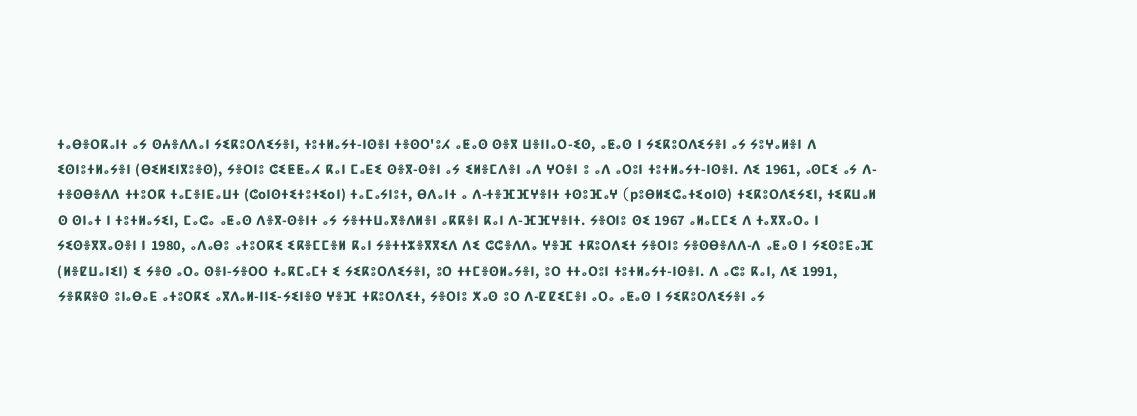ⵜⴰⴱⴻⵔⴽⴰⵏⵜ ⴰⵢ ⵙⵄⴻⴷⴷⴰⵏ ⵢⵉⴽⵓⵔⴷⵉⵢⴻⵏ, ⵜⵓⵜⵍⴰⵢⵜ-ⵏⵙⴻⵏ ⵜⴻⵙⵔ'ⵓⵃ ⴰⵟⴰⵙ ⵙⴻⴳ ⵡⴻⵏⵏⴰⵔ-ⵉⵙ, ⴰⵟⴰⵙ ⵏ ⵢⵉⴽⵓⵔⴷⵉⵢⴻⵏ ⴰⵢ ⵢⵓⵖⴰⵍⴻⵏ ⴷ ⵉⵙⵏⵓⵜⵍⴰⵢⴻⵏ (ⴱⵉⵍⵉⵏⴳⵓⴻⵙ), ⵢⴻⵔⵏⵓ ⵛⵉⵟⵟⴰⵃ ⴽⴰⵏ ⵎⴰⴹⵉ ⵙⴻⴳ-ⵙⴻⵏ ⴰⵢ ⵉⵍⴻⵎⴷⴻⵏ ⴰⴷ ⵖⵔⴻⵏ ⵓ ⴰⴷ ⴰⵔⵓⵏ ⵜⵓⵜⵍⴰⵢⵜ-ⵏⵙⴻⵏ. ⴷⵉ 1961, ⴰⵙⵎⵉ ⴰⵢ ⴷ-ⵜⴻⵙⴱⴻⴷⴷ ⵜⵜⵓⵔⴽ ⵜⴰⵎⴻⵏⴹⴰⵡⵜ (ⵛoⵏⵙⵜⵉⵜⵓⵜⵉoⵏ) ⵜⴰⵎⴰⵢⵏⵓⵜ, ⴱⴷⴰⵏⵜ ⴰ ⴷ-ⵜⴻⴼⴼⵖⴻⵏⵜ ⵜⵙⵓⴼⴰⵖ (pⵓⴱⵍⵉⵛⴰⵜⵉoⵏⵙ) ⵜⵉⴽⵓⵔⴷⵉⵢⵉⵏ, ⵜⵉⴽⵡⴰⵍ ⵙ ⵙⵏⴰⵜ ⵏ ⵜⵓⵜⵍⴰⵢⵉⵏ, ⵎⴰⵛⴰ ⴰⵟⴰⵙ ⴷⴻⴳ-ⵙⴻⵏⵜ ⴰⵢ ⵢⴻⵜⵜⵡⴰⴳⴻⴷⵍⴻⵏ ⴰⴽⴽⴻⵏ ⴽⴰⵏ ⴷ-ⴼⴼⵖⴻⵏⵜ. ⵢⴻⵔⵏⵓ ⵙⵉ 1967 ⴰⵍⴰⵎⵎⵉ ⴷ ⵜⴰⴳⴳⴰⵔⴰ ⵏ ⵢⵉⵙⴻⴳⴳⴰⵙⴻⵏ ⵏ 1980, ⴰⴷⴰⴱⵓ ⴰⵜⵓⵔⴽⵉ ⵉⴽⴻⵎⵎⴻⵍ ⴽⴰⵏ ⵢⴻⵜⵜⵣⴻⴳⴳⵉⴷ ⴷⵉ ⵛⵛⴻⴷⴷⴰ ⵖⴻⴼ ⵜⴽⵓⵔⴷⵉⵜ ⵢⴻⵔⵏⵓ ⵢⴻⵙⴱⴻⴷⴷ-ⴷ ⴰⵟⴰⵙ ⵏ ⵢⵉⵙⵓⴹⴰⴼ (ⵍⴻⵇⵡⴰⵏⵉⵏ) ⵉ ⵢⴻⵙ ⴰⵔⴰ ⵙⴻⵏ-ⵢⴻⵔⵔ ⵜⴰⴽⵎⴰⵎⵜ ⵉ ⵢⵉⴽⵓⵔⴷⵉⵢⴻⵏ, ⵓⵔ ⵜⵜⵎⴻⵙⵍⴰⵢⴻⵏ, ⵓⵔ ⵜⵜⴰⵔⵓⵏ ⵜⵓⵜⵍⴰⵢⵜ-ⵏⵙⴻⵏ. ⴷ ⴰⵛⵓ ⴽⴰⵏ, ⴷⵉ 1991, ⵢⴻⴽⴽⴻⵙ ⵓⵏⴰⴱⴰⴹ ⴰⵜⵓⵔⴽⵉ ⴰⴳⴷⴰⵍ-ⵏⵏⵉ-ⵢⵉⵏⴻⵙ ⵖⴻⴼ ⵜⴽⵓⵔⴷⵉⵜ, ⵢⴻⵔⵏⵓ ⵅⴰⵙ ⵓⵔ ⴷ-ⵇⵇⵉⵎⴻⵏ ⴰⵔⴰ ⴰⵟⴰⵙ ⵏ ⵢⵉⴽⵓⵔⴷⵉⵢⴻⵏ ⴰⵢ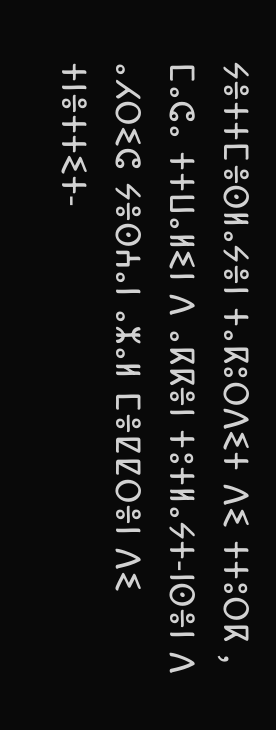ⵢⴻⵜⵜⵎⴻⵙⵍⴰⵢⴻⵏ ⵜⴰⴽⵓⵔⴷⵉⵜ ⴷⵉ ⵜⵜⵓⵔⴽ , ⵎⴰⵛⴰ ⵜⵜⵡⴰⵍⵉⵏ ⴷ ⴰⴽⴽⴻⵏ ⵜⵓⵜⵍⴰⵢⵜ-ⵏⵙⴻⵏ ⴷ ⴰⵃⵔⵉⵛ ⵢⴻⵙⵄⴰⵏ ⴰⵣⴰⵍ ⵎⴻⵇⵇⵔⴻⵏ ⴷⵉ ⵜⵏⴻⵜⵜⵉⵜ-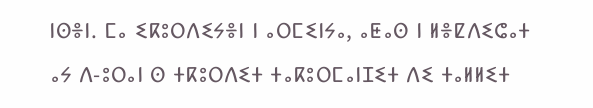ⵏⵙⴻⵏ. ⵎⴰ ⵉⴽⵓⵔⴷⵉⵢⴻⵏ ⵏ ⴰⵔⵎⵉⵏⵢⴰ, ⴰⵟⴰⵙ ⵏ ⵍⴻⵇⴷⵉⵛⴰⵜ ⴰⵢ ⴷ-ⵓⵔⴰⵏ ⵙ ⵜⴽⵓⵔⴷⵉⵜ ⵜⴰⴽⵓⵔⵎⴰⵏⵊⵉⵜ ⴷⵉ ⵜⴰⵍⵍⵉⵜ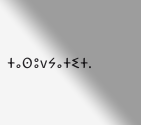ⵜⴰⵙⵓvⵢⴰⵜⵉⵜ.